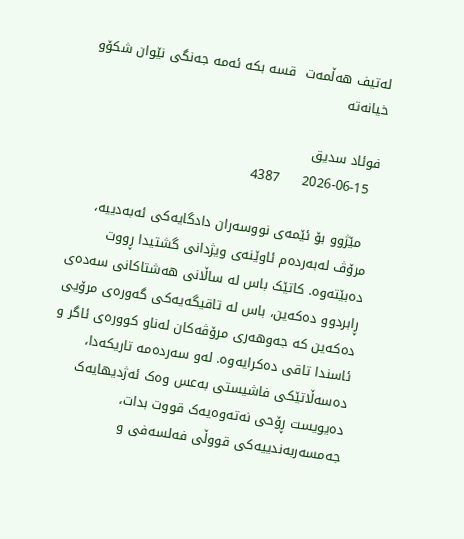لەتیف هەڵمەت  قسە بكە ئەمە جەنگی نێوان شكۆو  خیانەتە

فوئاد سدیق
  2026-06-15     4387

  مێژوو بۆ ئێمەی نووسەران دادگایەکی ئەبەدییە، مرۆڤ لەبەردەم ئاوێنەی ویژدانی گشتیدا ڕووت دەبێتەوە. کاتێک باس لە ساڵانی هەشتاکانی سەدەی ڕابردوو دەکەین، باس لە تاقیگەیەکی گەورەی مرۆیی دەکەین کە جەوهەری مرۆڤەکان لەناو کوورەی ئاگر و ئاسندا تاقی دەکرایەوە. لەو سەردەمە تاریکەدا، دەسەڵاتێکی فاشیستی بەعس وەک ئەژدیهایەک دەیویست ڕۆحی نەتەوەیەک قووت بدات، جەمسەربەندییەکی قووڵی فەلسەفی و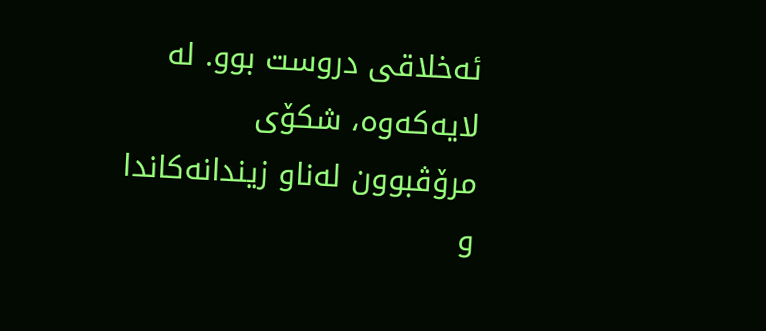ئەخلاقی دروست بوو. لە لایەکەوە، شکۆی مرۆڤبوون لەناو زیندانەکاندا و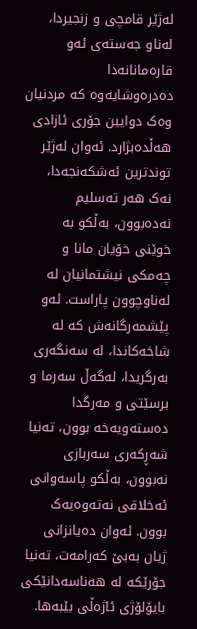لەژێر قامچی و زنجیردا، لەناو جەستەی ئەو قارەمانانەدا دەدرەوشایەوە کە مردنیان وەک دوایین جۆری ئازادی هەڵدەبژارد. ئەوان لەژێر توندترین ئەشکەنجەدا، نەک هەر تەسلیم نەدەبوون، بەڵکو بە خوێنی خۆیان مانا و چەمکی نیشتمانیان لە لەناوچوون پاراست. ئەو پێشمەرگانەش کە لە شاخەکاندا، لە سەنگەری بەرگریدا، لەگەڵ سەرما و برسێتی و مەرگدا دەستەویەخە بوون، تەنیا شەڕکەری سەربازی نەبوون، بەڵکو پاسەوانی ئەخلاقی نەتەوەیەک بوون. ئەوان دەیانزانی ژیان بەبێ کەرامەت، تەنیا جۆرێکە لە هەناسەدانێکی بایۆلۆژی ئاژەڵی بێبەها.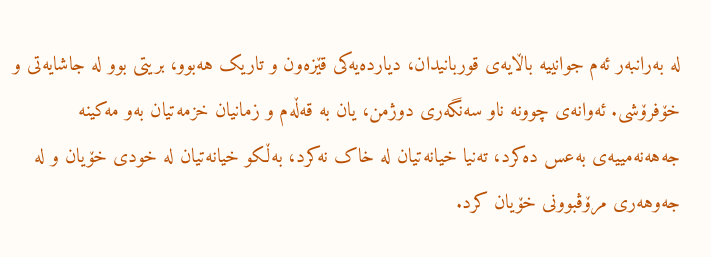لە بەرانبەر ئەم جوانییە باڵایەی قوربانیدان، دیاردەیەکی قێزەون و تاریک هەبوو، بریتی بوو لە جاشایەتی و خۆفرۆشی. ئەوانەی چوونە ناو سەنگەری دوژمن، یان بە قەڵەم و زمانیان خزمەتیان بەو مەکینە جەهەنەمییەی بەعس دەکرد، تەنیا خیانەتیان لە خاک نەکرد، بەڵکو خیانەتیان لە خودی خۆیان و لە جەوهەری مرۆڤبوونی خۆیان کرد.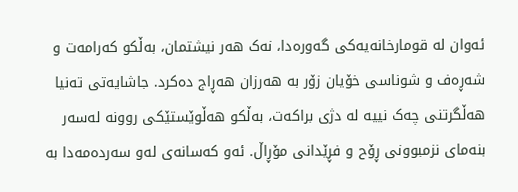ئەوان لە قومارخانەیەکی گەورەدا، نەک هەر نیشتمان، بەڵکو کەرامەت و شەڕەف و شوناسی خۆیان زۆر بە هەرزان هەڕاج دەكرد. جاشایەتی تەنیا هەڵگرتنی چەک نییە لە دژی براکەت، بەڵکو هەڵوێستێکی روونە لەسەر بنەمای نزمبوونی ڕۆح و فڕێدانی مۆڕاڵ. ئەو کەسانەی لەو سەردەمەدا بە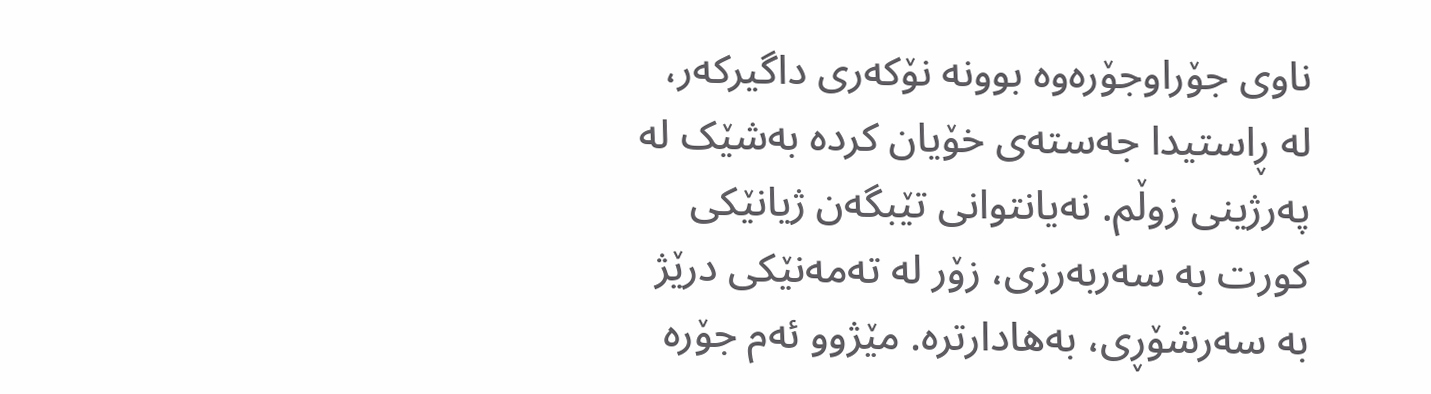ناوی جۆراوجۆرەوە بوونە نۆکەری داگیرکەر، لە ڕاستیدا جەستەی خۆیان کردە بەشێک لە پەرژینی زوڵم. نەیانتوانی تێبگەن ژیانێکی کورت بە سەربەرزی، زۆر لە تەمەنێکی درێژ بە سەرشۆڕی، بەهادارترە. مێژوو ئەم جۆرە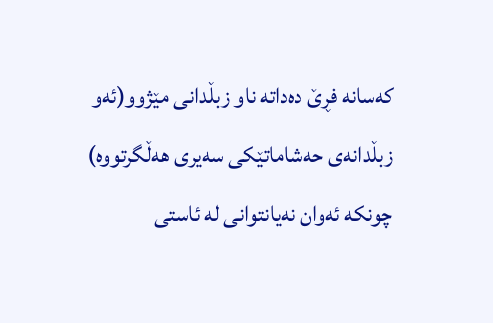کەسانە فڕێ دەداتە ناو زبڵدانی مێژوو(ئەو زبڵدانەی حەشاماتێكی سەیری هەڵگرتووە) چونکە ئەوان نەیانتوانی لە ئاستی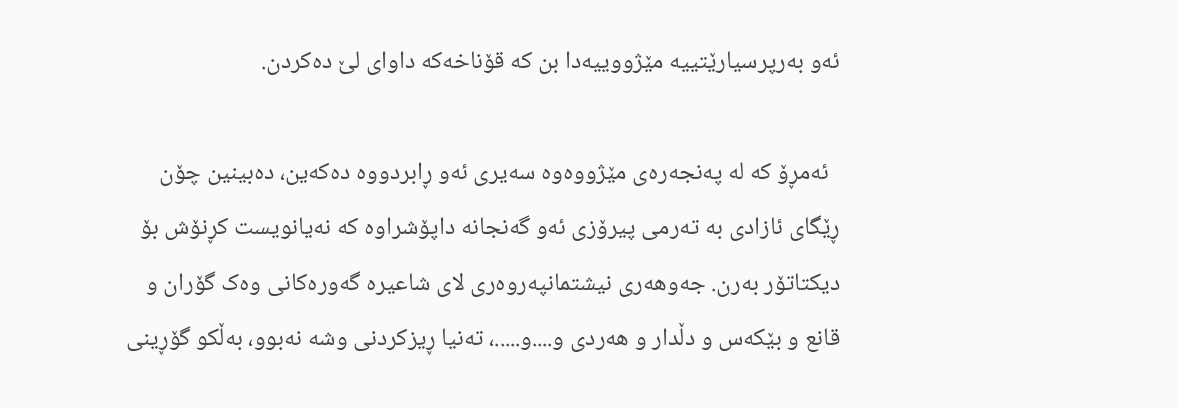ئەو بەرپرسیارێتییە مێژووییەدا بن کە قۆناخەکە داوای لێ دەكردن.

  ئەمڕۆ کە لە پەنجەرەی مێژووەوە سەیری ئەو ڕابردووە دەکەین، دەبینین چۆن ڕێگای ئازادی بە تەرمی پیرۆزی ئەو گەنجانە داپۆشراوە کە نەیانویست کڕنۆش بۆ دیکتاتۆر بەرن. جەوهەری نیشتمانپەروەری لای شاعیرە گەورەکانی وەک گۆران و قانع و بێکەس و دڵدار و هەردی و....و.....، تەنیا ڕیزکردنی وشە نەبوو، بەڵکو گۆڕینی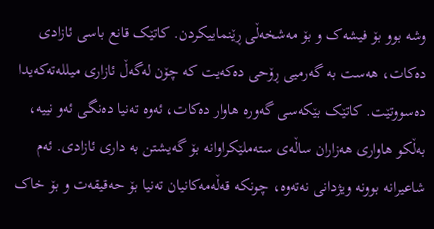وشە بوو بۆ فیشەک و بۆ مەشخەڵی ڕێنماییكردن. کاتێک قانع باسی ئازادی دەکات، هەست بە گەرمیی ڕۆحی دەکەیت کە چۆن لەگەڵ ئازاری میللەتەکەیدا دەسووتێت. کاتێک بێکەسی گەورە هاوار دەکات، ئەوە تەنیا دەنگی ئەو نییە، بەڵکو هاواری هەزاران ساڵەی ستەملێکراوانە بۆ گەیشتن بە داری ئازادی. ئەم شاعیرانە بوونە ویژدانی نەتەوە، چونکە قەڵەمەکانیان تەنیا بۆ حەقیقەت و بۆ خاک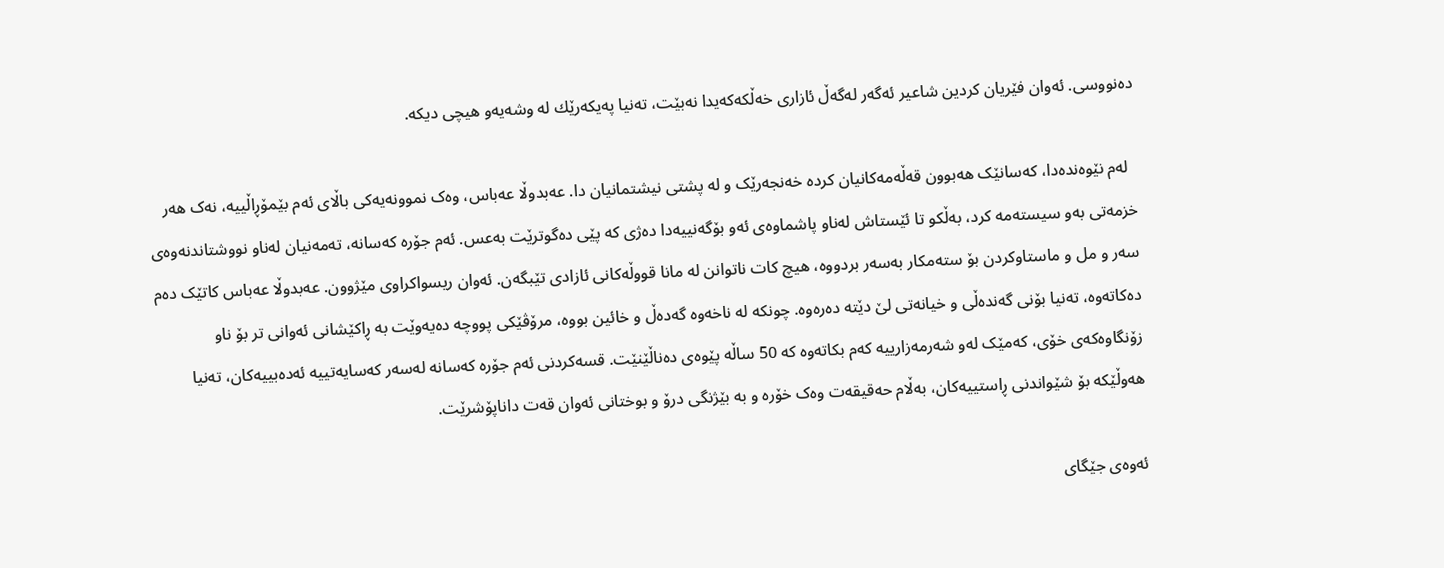دەنووسی. ئەوان فێریان کردین شاعیر ئەگەر لەگەڵ ئازاری خەڵکەکەیدا نەبێت، تەنیا پەیكەرێك لە وشەیەو هیچی دیكە.

  لەم نێوەندەدا، کەسانێک هەبوون قەڵەمەکانیان کردە خەنجەرێک و لە پشتی نیشتمانیان دا. عەبدوڵا عەباس، وەک نموونەیەکی باڵای ئەم بێمۆڕاڵییە، نەک هەر خزمەتی بەو سیستەمە کرد، بەڵکو تا ئێستاش لەناو پاشماوەی ئەو بۆگەنییەدا دەژی کە پێی دەگوترێت بەعس. ئەم جۆرە کەسانە، تەمەنیان لەناو نووشتاندنەوەی سەر و مل و ماستاوکردن بۆ ستەمکار بەسەر بردووە، هیچ کات ناتوانن لە مانا قووڵەکانی ئازادی تێبگەن. ئەوان ریسواکراوی مێژوون. عەبدوڵا عەباس کاتێک دەم دەکاتەوە، تەنیا بۆنی گەندەڵی و خیانەتی لێ دێتە دەرەوە. چونكە لە ناخەوە گەدەڵ و خائین بووە، مرۆڤێکی پووچە دەیەوێت بە ڕاکێشانی ئەوانی تر بۆ ناو زۆنگاوەکەی خۆی، کەمێک لەو شەرمەزارییە کەم بکاتەوە کە 50 ساڵە پێوەی دەناڵێنێت. قسەکردنی ئەم جۆرە کەسانە لەسەر کەسایەتییە ئەدەبییەکان، تەنیا هەوڵێکە بۆ شێواندنی ڕاستییەکان، بەڵام حەقیقەت وەک خۆرە و بە بێژنگی درۆ و بوختانی ئەوان قەت داناپۆشرێت.

ئەوەی جێگای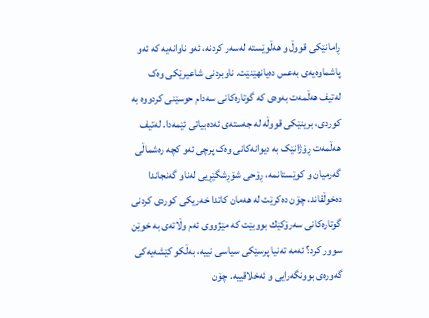ڕامانێكی قووڵ و هەڵوێستە لەسەر كردنە، ئەو ناوانەیە کە ئەو پاشماوەیەی بەعس دەیانهێنێت. ناوبردنی شاعیرێکی وەک لەتیف هەڵمەت بەوەی کە گوتارەکانی سەدام حوسێنی كردووە بە کوردی، برینێکی قووڵە لە جەستەی ئەدەبیاتی ئێمەدا. لەتیف هەڵمەت ڕۆژانێک بە دیوانەکانی وەک پرچی ئەو کچە رەشماڵی گەرمیان و كوێستانمە، ڕۆحی شۆڕشگێڕیی لەناو گەنجاندا دەخوڵقاند، چۆن دەکرێت لە هەمان کاتدا خەریکی کوردی کردنی گوتارەکانی سەرۆكێك بووبێت کە مێژووی ئەم وڵاتەی بە خوێن سوور کرد؟ ئەمە تەنیا پرسێکی سیاسی نییە، بەڵکو کێشەیەکی گەورەی بوونگەرایی و ئەخلاقییە. چۆن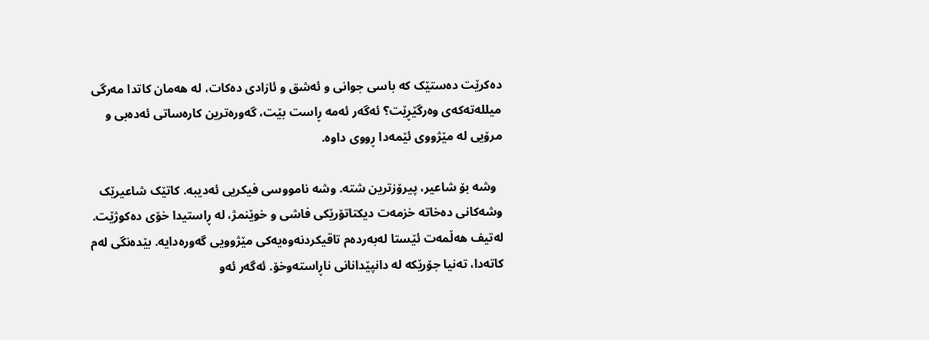دەکرێت دەستێک کە باسی جوانی و ئەشق و ئازادی دەکات، لە هەمان کاتدا مەرگی میللەتەکەی وەرگێڕێت؟ ئەگەر ئەمە ڕاست بێت، گەورەترین کارەساتی ئەدەبی و مرۆیی لە مێژووی ئێمەدا ڕووی داوە.

  وشە بۆ شاعیر، پیرۆزترین شتە. وشە نامووسی فیکریی ئەدیبە. کاتێک شاعیرێک وشەکانی دەخاتە خزمەت دیکتاتۆرێکی فاشی و خوێنمژ، لە ڕاستیدا خۆی دەکوژێت. لەتیف هەڵمەت ئێستا لەبەردەم تاقیکردنەوەیەکی مێژوویی گەورەدایە. بێدەنگی لەم کاتەدا، تەنیا جۆرێکە لە دانپێدانانی ناڕاستەوخۆ. ئەگەر ئەو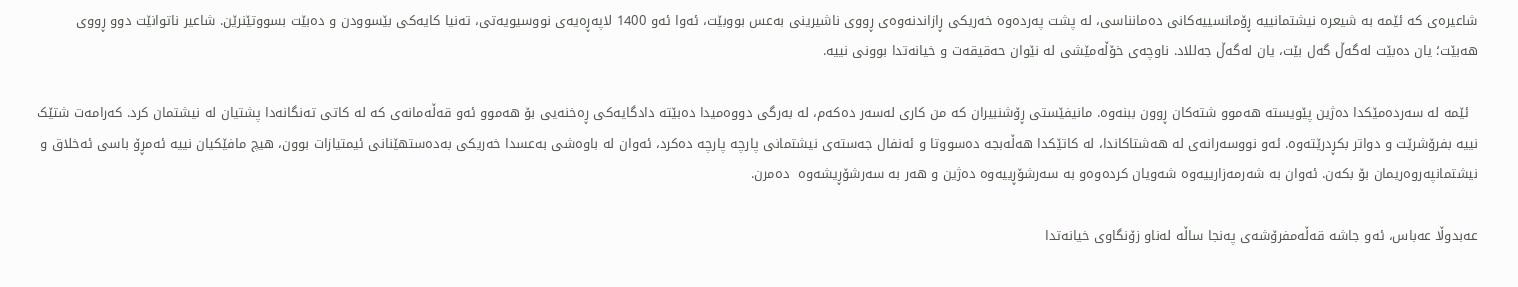شاعیرەی کە ئێمە بە شیعرە نیشتمانییە ڕۆمانسییەکانی دەمانناسی، لە پشت پەردەوە خەریکی ڕازاندنەوەی ڕووی ناشیرینی بەعس بووبێت، ئەوا ئەو 1400 لاپەڕەیەی نووسیویەتی، تەنیا کایەکی بێسوودن و دەبێت بسووتێنرێن. شاعیر ناتوانێت دوو ڕووی هەبێت؛ یان دەبێت لەگەڵ گەل بێت، یان لەگەڵ جەللاد. ناوچەی خۆڵەمێشی لە نێوان حەقیقەت و خیانەتدا بوونی نییە.

  ئێمە لە سەردەمێکدا دەژین پێویستە هەموو شتەکان ڕوون ببنەوە. مانیفێستی ڕۆشنبیران کە من کاری لەسەر دەکەم، لە بەرگی دووەمیدا دەبێتە دادگایەکی ڕەخنەیی بۆ هەموو ئەو قەڵەمانەی کە لە کاتی تەنگانەدا پشتیان لە نیشتمان کرد. کەرامەت شتێک نییە بفرۆشرێت و دواتر بکڕدرێتەوە. ئەو نووسەرانەی لە هەشتاکاندا، لە کاتێکدا هەڵەبجە دەسووتا و ئەنفال جەستەی نیشتمانی پارچە پارچە دەکرد، ئەوان لە باوەشی بەعسدا خەریکی بەدەستهێنانی ئیمتیازات بوون، هیچ مافێکیان نییە ئەمڕۆ باسی ئەخلاق و نیشتمانپەروەریمان بۆ بکەن. ئەوان بە شەرمەزارییەوە شەویان کردەوەو بە سەرشۆڕییەوە دەژین و هەر بە سەرشۆڕیشەوە  دەمرن.

عەبدوڵا عەباس، ئەو جاشە قەڵەمفرۆشەی پەنجا ساڵە لەناو زۆنگاوی خیانەتدا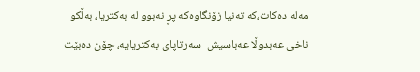مەلە دەکات،كە تەنیا زۆنگاوەكە پڕ نەبوو لە بەكتریا، بەڵكو ناخی عەبدوڵا عەباسیش  سەرتاپای بەكتریایە، چۆن دەبێت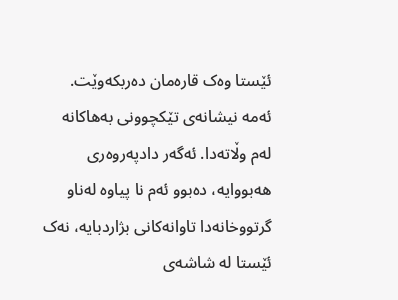ئێستا وەک قارەمان دەربکەوێت. ئەمە نیشانەی تێکچوونی بەهاکانە لەم وڵاتەدا. ئەگەر دادپەروەری هەبووایە، دەبوو ئەم نا پیاوە لەناو گرتووخانەدا تاوانەکانی بژاردبایە، نەک ئێستا لە شاشەی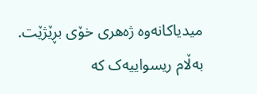میدیاکانەوە ژەهری خۆی بڕێژێت. بەڵام ریسواییەک کە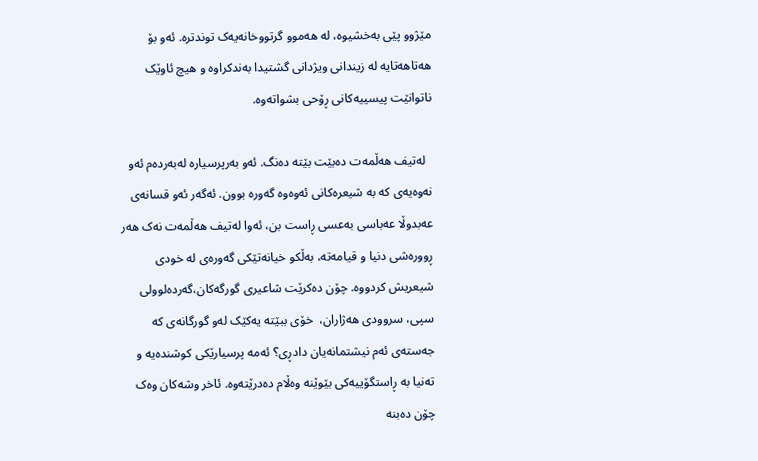مێژوو پێی بەخشیوە، لە هەموو گرتووخانەیەک توندترە. ئەو بۆ هەتاهەتایە لە زیندانی ویژدانی گشتیدا بەندکراوە و هیچ ئاوێک ناتوانێت پیسییەکانی ڕۆحی بشواتەوە.

  لەتیف هەڵمەت دەبێت بێتە دەنگ. ئەو بەرپرسیارە لەبەردەم ئەو نەوەیەی کە بە شیعرەکانی ئەوەوە گەورە بوون. ئەگەر ئەو قسانەی عەبدوڵا عەباسی بەعسی ڕاست بن، ئەوا لەتیف هەڵمەت نەک هەر ڕوورەشی دنیا و قیامەتە، بەڵکو خیانەتێکی گەورەی لە خودی شیعریش کردووە. چۆن دەکرێت شاعیری گورگەکان،گەردەلوولی سپی، سروودی هەژاران،  خۆی ببێتە یەکێک لەو گورگانەی کە جەستەی ئەم نیشتمانەیان دادڕی؟ ئەمە پرسیارێکی کوشندەیە و تەنیا بە ڕاستگۆییەکی بێوێنە وەڵام دەدرێتەوە. ئاخر وشەکان وەک چۆن دەبنە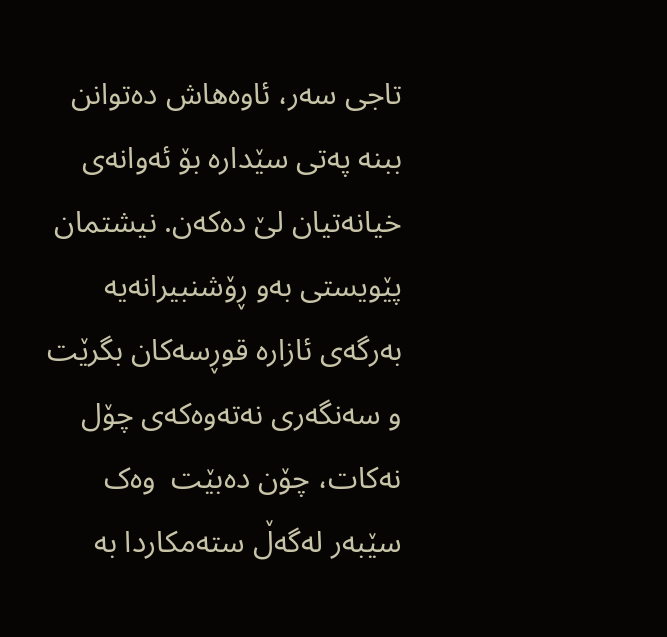تاجی سەر، ئاوەهاش دەتوانن ببنە پەتی سێدارە بۆ ئەوانەی خیانەتیان لێ دەکەن. نیشتمان پێویستی بەو ڕۆشنبیرانەیە بەرگەی ئازارە قوڕسەكان بگرێت و سەنگەری نەتەوەكەی چۆل نەكات، چۆن دەبێت  وەک سێبەر لەگەڵ ستەمکاردا بە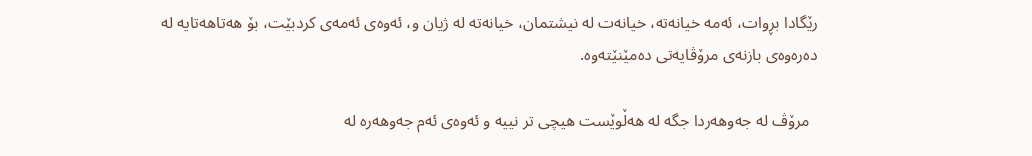رێگادا بڕوات، ئەمە خیانەتە، خیانەت لە نیشتمان، خیانەتە لە ژیان و، ئەوەی ئەمەی کردبێت، بۆ هەتاهەتایە لە دەرەوەی بازنەی مرۆڤایەتی دەمێنێتەوە.

  مرۆڤ لە جەوهەردا جگە لە هەڵوێست هیچی تر نییە و ئەوەی ئەم جەوهەرە لە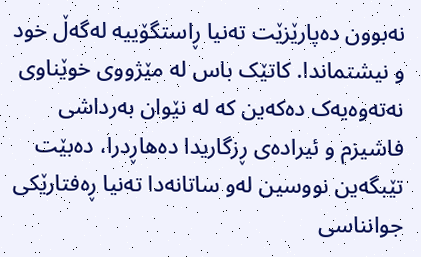نەبوون دەپارێزێت تەنیا ڕاستگۆییە لەگەڵ خود و نیشتماندا. کاتێک باس لە مێژووی خوێناوی نەتەوەیەک دەکەین کە لە نێوان بەرداشی فاشیزم و ئیرادەی ڕزگاریدا دەهاڕدرا، دەبێت تێبگەین نووسین لەو ساتانەدا تەنیا ڕەفتارێکی جوانناسی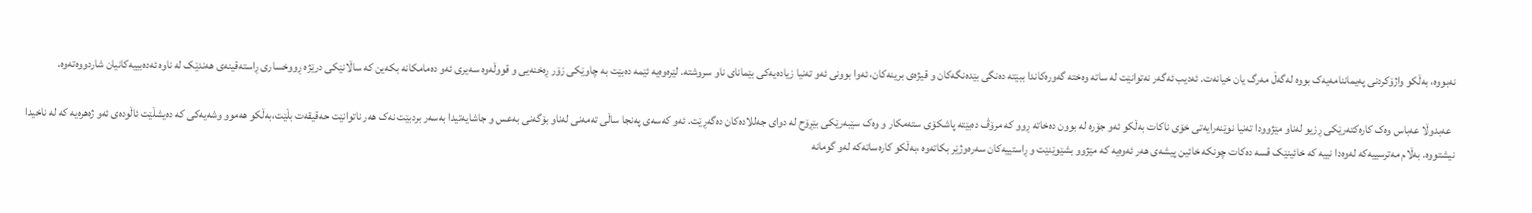نەبووە، بەڵکو واژۆکردنی پەیماننامەیەک بووە لەگەڵ مەرگ یان خیانەت. ئەدیب ئەگەر نەتوانێت لە ساتە وەختە گەورەکاندا ببێتە دەنگی بێدەنگەکان و قیژەی برینەکان، ئەوا بوونی ئەو تەنیا زیادەیەکی بێمانای ناو سروشتە. لێرەوەیە ئێمە دەبێت بە چاوێکی زۆر ڕەخنەیی و قووڵەوە سەیری ئەو دەمامکانە بکەین کە ساڵانێکی درێژە ڕووخساری ڕاستەقینەی هەندێک لە ناوە ئەدەبییەکانیان شاردووەتەوە.

  عەبدوڵا عەباس وەک کارەکتەرێکی ڕزیو لەناو مێژوودا تەنیا نوێنەرایەتی خۆی ناکات بەڵکو ئەو جۆرە لە بوون دەخاتە ڕوو کە مرۆڤ دەبێتە پاشکۆی ستەمکار و وەک سێبەرێکی بێڕۆح لە دوای جەللادەکان دەگەڕێت. ئەو کەسەی پەنجا ساڵی تەمەنی لەناو بۆگەنی بەعس و جاشایەتیدا بەسەر بردبێت نەک هەر ناتوانێت حەقیقەت بڵێت،بەڵکو هەموو وشەیەکی کە دەیشڵێت ئاڵودەی ئەو ژەهرەیە کە لە ناخیدا نیشتووە. بەڵام مەترسییەکە لەوەدا نییە کە خائینێک قسە دەکات چونکە خائین پیشەی هەر ئەوەیە کە مێژوو بشێوێنێت و ڕاستییەکان سەرەوژێر بکاتەوە ،بەڵکو کارەساتەکە لەو گومانە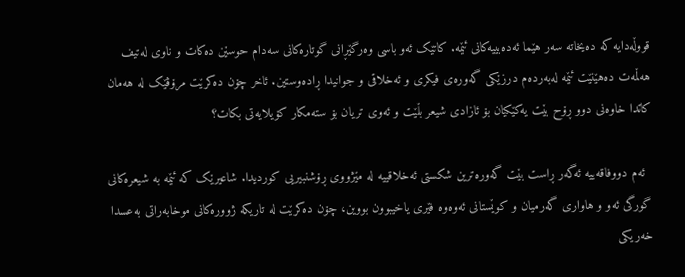قووڵەدایە کە دەیخاتە سەر هێما ئەدەبییەکانی ئێمە. کاتێک ئەو باسی وەرگێڕانی گوتارەکانی سەدام حوسێن دەکات و ناوی لەتیف هەڵمەت دەهێنێت ئێمە لەبەردەم درزێکی گەورەی فیكری و ئەخلاقی و جوانیدا ڕادەوستین. ئاخر چۆن دەکرێت مرۆڤێک لە هەمان کاتدا خاوەنی دوو ڕۆح بێت یەکێکیان بۆ ئازادی شیعر بڵێت و ئەوی تریان بۆ ستەمکار کۆیلایەتی بکات؟

  ئەم دووفاقەییە ئەگەر ڕاست بێت گەورەترین شکستی ئەخلاقییە لە مێژووی ڕۆشنبیریی کوردیدا. شاعیرێک کە ئێمە بە شیعرەکانی گورگی ئەو و هاواری گەرمیان و کوێستانی ئەوەوە فێری یاخیبوون بووین، چۆن دەکرێت لە تاریکە ژوورەکانی موخابەراتی بەعسدا خەریکی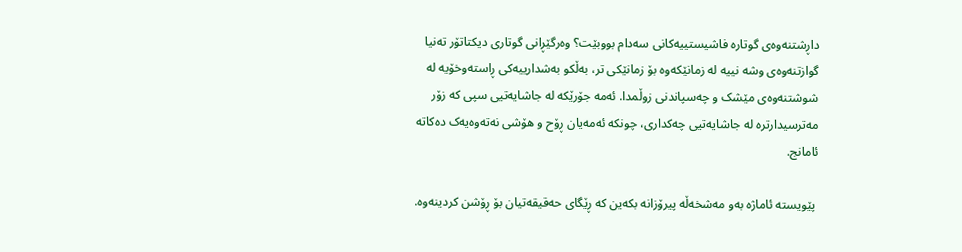داڕشتنەوەی گوتارە فاشیستییەکانی سەدام بووبێت؟ وەرگێڕانی گوتاری دیکتاتۆر تەنیا گوازتنەوەی وشە نییە لە زمانێکەوە بۆ زمانێکی تر، بەڵکو بەشدارییەکی ڕاستەوخۆیە لە شوشتنەوەی مێشک و چەسپاندنی زوڵمدا. ئەمە جۆرێکە لە جاشایەتیی سپی کە زۆر مەترسیدارترە لە جاشایەتیی چەکداری، چونکە ئەمەیان ڕۆح و هۆشی نەتەوەیەک دەکاتە ئامانج.

 پێویستە ئاماژە بەو مەشخەڵە پیرۆزانە بکەین کە ڕێگای حەقیقەتیان بۆ ڕۆشن کردینەوە.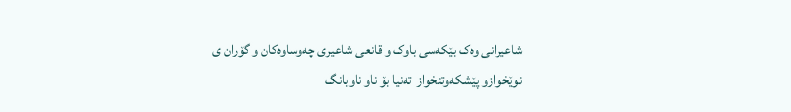شاعیرانی وەک بێکەسی باوک و قانعی شاعیری چەوساوەكان و گۆران ی نوێخوازو پێشكەوتنخواز  تەنیا بۆ ناو ناوبانگ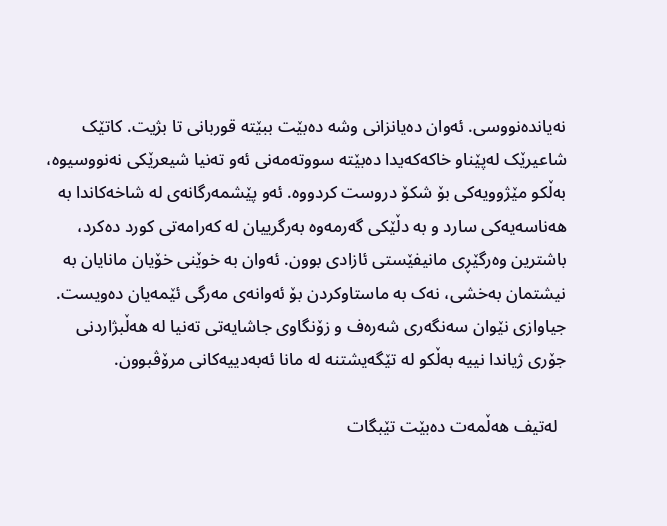نەیاندەنووسی. ئەوان دەیانزانی وشە دەبێت ببێتە قوربانی تا بژیت. کاتێک شاعیرێک لەپێناو خاکەکەیدا دەبێتە سووتەمەنی ئەو تەنیا شیعرێکی نەنووسیوە، بەڵکو مێژوویەکی بۆ شکۆ دروست کردووە. ئەو پێشمەرگانەی لە شاخەکاندا بە هەناسەیەکی سارد و بە دڵێکی گەرمەوە بەرگرییان لە کەرامەتی كورد دەکرد، باشترین وەرگێڕی مانیفێستی ئازادی بوون. ئەوان بە خوێنی خۆیان مانایان بە نیشتمان بەخشی، نەک بە ماستاوکردن بۆ ئەوانەی مەرگی ئێمەیان دەویست. جیاوازی نێوان سەنگەری شەرەف و زۆنگاوی جاشایەتی تەنیا لە هەڵبژاردنی جۆری ژیاندا نییە بەڵکو لە تێگەیشتنە لە مانا ئەبەدییەکانی مرۆڤبوون.

  لەتیف هەڵمەت دەبێت تێبگات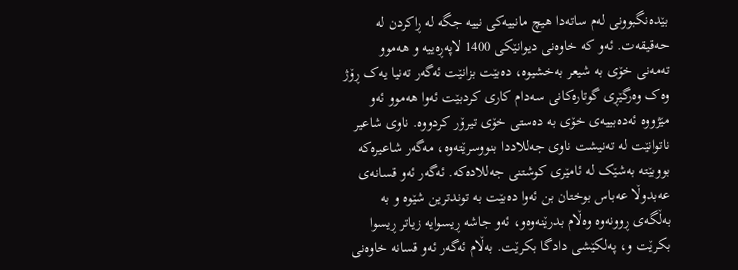بێدەنگبوونی لەم ساتەدا هیچ مانییەکی نییە جگە لە ڕاکردن لە حەقیقەت. ئەو کە خاوەنی دیوانێکی 1400 لاپەڕەییە و هەموو تەمەنی خۆی بە شیعر بەخشیوە، دەبێت بزانێت ئەگەر تەنیا یەک ڕۆژ وەک وەرگێڕی گوتارەکانی سەدام کاری کردبێت ئەوا هەموو ئەو مێژووە ئەدەبییەی خۆی بە دەستی خۆی تیرۆر کردووە. ناوی شاعیر ناتوانێت لە تەنیشت ناوی جەللاددا بنووسرێتەوە، مەگەر شاعیرەکە بووبێتە بەشێک لە ئامێری کوشتنی جەللادەكە. ئەگەر ئەو قسانەی عەبدوڵا عەباس بوختان بن ئەوا دەبێت بە توندترین شێوە و بە بەڵگەی ڕوونەوە وەڵام بدرێنەوەو، ئەو جاشە ڕیسوایە زیاتر ڕیسوا بکرێت و، پەلكێشی دادگا بكرێت. بەڵام ئەگەر ئەو قسانە خاوەنی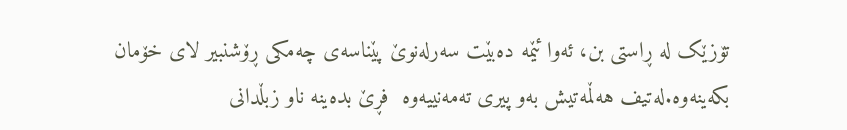تۆزێک لە ڕاستی بن، ئەوا ئێمە دەبێت سەرلەنوێ پێناسەی چەمکی ڕۆشنبیر لای خۆمان بکەینەوە.لەتیف هەڵمەتیش بەو پیری تەمەنییەوە  فڕێ بدەینە ناو زبڵدانی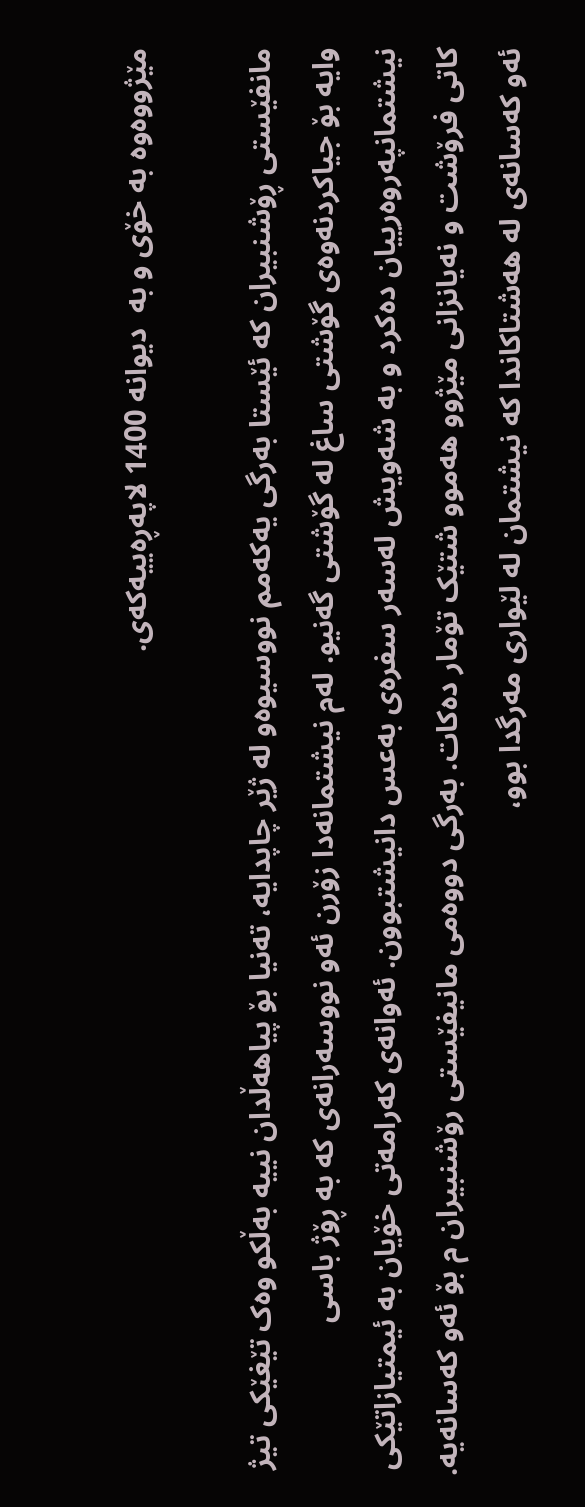مێژووەوە بە خۆی و بە  دیوانە 1400 لاپەڕەییەكەی.

مانفێستی ڕۆشنبیران کە ئێستا بەرگی یەكەمم نووسیوەو لە ژێر چاپدایە، تەنیا بۆ پیاهەڵدان نییە بەڵکو وەک تێغێکی تیژ وایە بۆ جیاکردنەوەی گۆشتی ساغ لە گۆشتی گەنیو. لەم نیشتمانەدا زۆرن ئەو نووسەرانەی کە بە ڕۆژ باسی نیشتمانپەروەرییان دەکرد و بە شەویش لەسەر سفرەی بەعس دانیشتبوون. ئەوانەی کەرامەتی خۆیان بە ئیمتیازاتێکی کاتی فرۆشت و نەیانزانی مێژوو هەموو شتێک تۆمار دەکات. بەرگی دووەمی مانیفێستی رۆشنبیران م بۆ ئەو كەسانەیە. ئەو کەسانەی لە هەشتاکاندا کە نیشتمان لە لێواری مەرگدا بوو،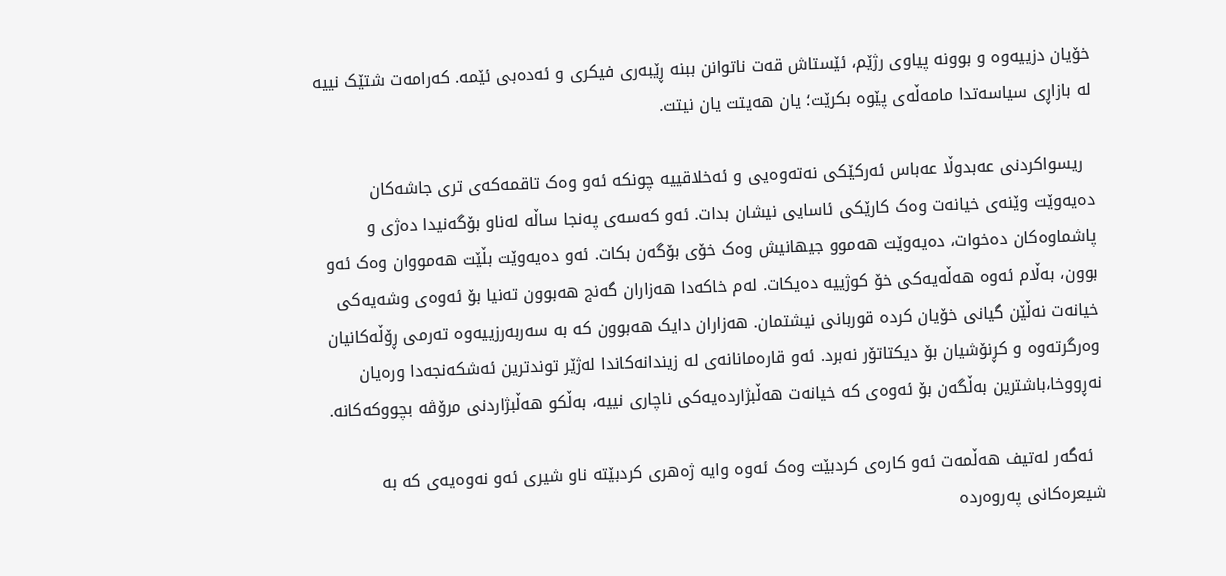خۆیان دزییەوە و بوونە پیاوی رژێم، ئێستاش قەت ناتوانن ببنە ڕێبەری فیکری و ئەدەبی ئێمە. کەرامەت شتێک نییە لە بازاڕی سیاسەتدا مامەڵەی پێوە بکرێت؛ یان هەیتت یان نیتت.

  ریسواکردنی عەبدوڵا عەباس ئەرکێکی نەتەوەیی و ئەخلاقییە چونکە ئەو وەک تاقمەکەی تری جاشەکان دەیەوێت وێنەی خیانەت وەک کارێکی ئاسایی نیشان بدات. ئەو کەسەی پەنجا ساڵە لەناو بۆگەنیدا دەژی و پاشماوەكان دەخوات، دەیەوێت هەموو جیهانیش وەک خۆی بۆگەن بکات. ئەو دەیەوێت بڵێت هەمووان وەک ئەو بوون، بەڵام ئەوە هەڵەیەکی خۆ كوژییە دەیکات. لەم خاکەدا هەزاران گەنج هەبوون تەنیا بۆ ئەوەی وشەیەکی خیانەت نەڵێن گیانی خۆیان كردە قوربانی نیشتمان. هەزاران دایک هەبوون کە بە سەربەرزییەوە تەرمی ڕۆڵەکانیان وەرگرتەوە و کڕنۆشیان بۆ دیکتاتۆر نەبرد. ئەو قارەمانانەی لە زیندانەکاندا لەژێر توندترین ئەشکەنجەدا ورەیان نەڕووخا،باشترین بەڵگەن بۆ ئەوەی کە خیانەت هەڵبژاردەیەکی ناچاری نییە، بەڵکو هەڵبژاردنی مرۆڤە بچووکەکانە.

  ئەگەر لەتیف هەڵمەت ئەو کارەی کردبێت وەک ئەوە وایە ژەهری کردبێتە ناو شیری ئەو نەوەیەی کە بە شیعرەکانی پەروەردە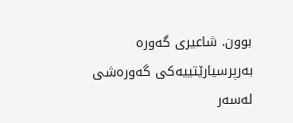بوون. شاعیری گەورە بەرپرسیارێتییەکی گەورەشی لەسەر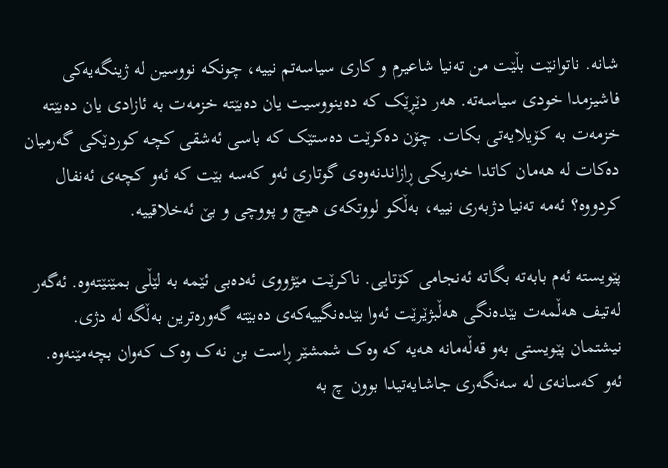شانە. ناتوانێت بڵێت من تەنیا شاعیرم و کاری سیاسەتم نییە، چونکە نووسین لە ژینگەیەکی فاشیزمدا خودی سیاسەتە. هەر دێڕێک کە دەینووسیت یان دەبێتە خزمەت بە ئازادی یان دەبێتە خزمەت بە کۆیلایەتی بكات. چۆن دەکرێت دەستێک کە باسی ئەشقی کچە کوردێکی گەرمیان دەکات لە هەمان کاتدا خەریکی ڕازاندنەوەی گوتاری ئەو کەسە بێت کە ئەو کچەی ئەنفال کردووە؟ ئەمە تەنیا دژبەری نییە، بەڵکو لووتکەی هیچ و پووچی و بێ ئەخلاقییە.

پێویستە ئەم بابەتە بگاتە ئەنجامی کۆتایی. ناکرێت مێژووی ئەدەبی ئێمە بە لێڵی بمێنێتەوە. ئەگەر لەتیف هەڵمەت بێدەنگی هەڵبژێرێت ئەوا بێدەنگییەکەی دەبێتە گەورەترین بەڵگە لە دژی. نیشتمان پێویستی بەو قەڵەمانە هەیە کە وەک شمشێر ڕاست بن نەک وەک کەوان بچەمێنەوە. ئەو کەسانەی لە سەنگەری جاشایەتیدا بوون چ بە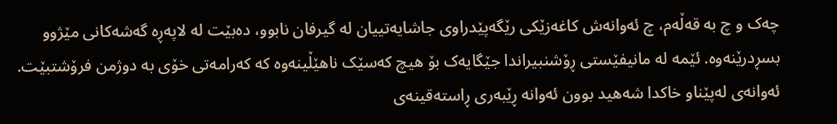چەک و چ بە قەڵەم، چ ئەوانەش كاغەزێكی رێگەپێدراوی جاشایەتییان لە گیرفان نابوو، دەبێت لە لاپەڕە گەشەکانی مێژوو بسڕدرێنەوە. ئێمە لە مانیفێستی ڕۆشنبیراندا جێگایەک بۆ هیچ کەسێک ناهێڵینەوە کە کەرامەتی خۆی بە دوژمن فرۆشتبێت. ئەوانەی لەپێناو خاکدا شەهید بوون ئەوانە ڕێبەری ڕاستەقینەی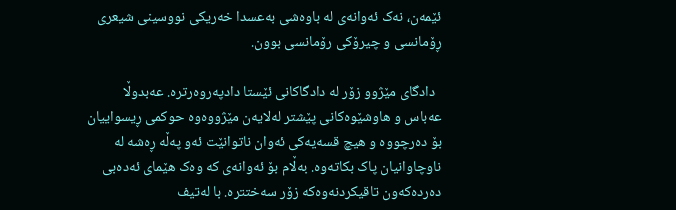ئێمەن، نەک ئەوانەی لە باوەشی بەعسدا خەریکی نووسینی شیعری ڕۆمانسی و چیرۆكی رۆمانسی بوون.

  دادگای مێژوو زۆر لە دادگاکانی ئێستا دادپەروەرترە. عەبدوڵا عەباس و هاوشێوەکانی پێشتر لەلایەن مێژووەوە حوکمی ڕیسواییان بۆ دەرچووە و هیچ قسەیەکی ئەوان ناتوانێت ئەو پەڵە ڕەشە لە ناوچاوانیان پاک بکاتەوە. بەڵام بۆ ئەوانەی کە وەک هێمای ئەدەبی دەردەکەون تاقیکردنەوەکە زۆر سەختترە. با لەتیف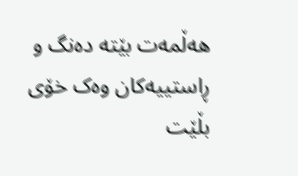هەڵمەت بێتە دەنگ و ڕاستییەکان وەک خۆی بڵێت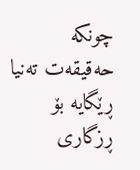چونکە حەقیقەت تەنیا ڕێگایە بۆ ڕزگاری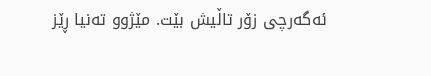ئەگەرچی زۆر تاڵیش بێت. مێژوو تەنیا ڕێز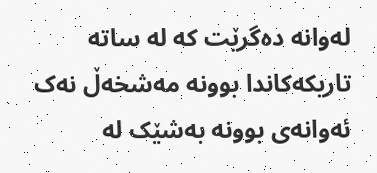لەوانە دەگرێت کە لە ساتە تاریکەکاندا بوونە مەشخەڵ نەک ئەوانەی بوونە بەشێک لە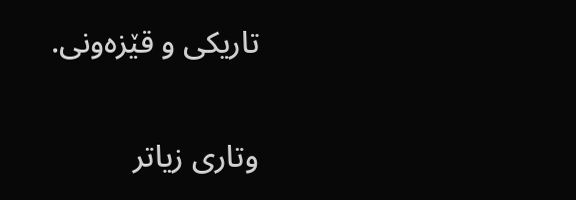تاریکی و قێزەونی.

وتاری زیاتر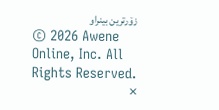زۆرترین بینراو
© 2026 Awene Online, Inc. All Rights Reserved.
×